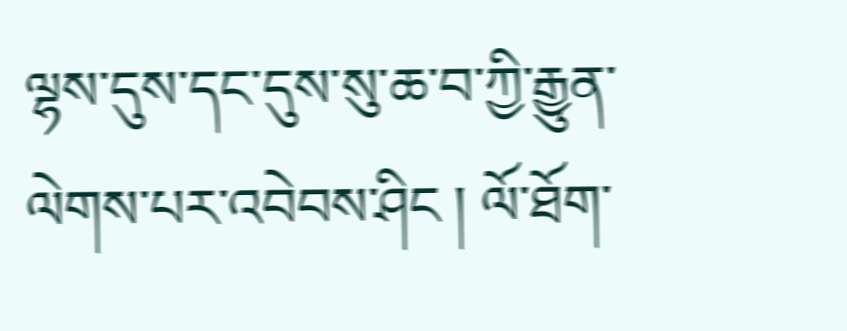ལྷས་དུས་དང་དུས་སུ་ཆ་བ་ཀྱི་རྒྱུན་ ལེགས་པར་འབེབས་ཤིང ། ལོ་ཐོག་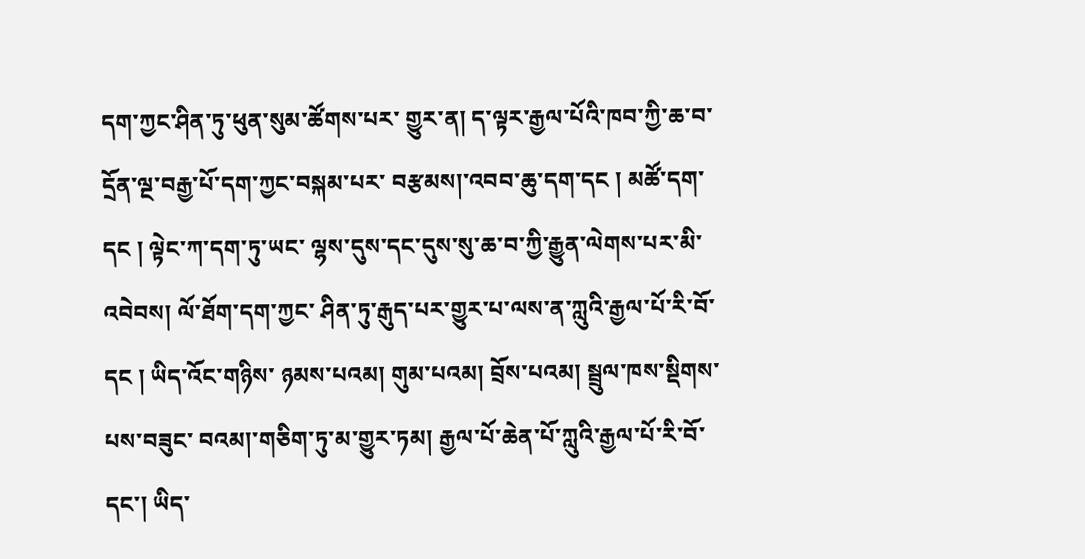དག་ཀྱང་ཤིན་ཏུ་ཕུན་སུམ་ཚོགས་པར་ གྱུར་ན། ད་ལྟར་རྒྱལ་པོའི་ཁབ་ཀྱི་ཆ་བ་དྲོན་ལྔ་བརྒྱ་པོ་དག་ཀྱང་བསྐམ་པར་ བརྩམས།་འབབ་ཆུ་དག་དང ། མཚོ་དག་དང ། ལྟེང་ཀ་དག་ཏུ་ཡང་ ལྷས་དུས་དང་དུས་སུ་ཆ་བ་ཀྱི་རྒྱུན་ལེགས་པར་མི་འབེབས། ལོ་ཐོག་དག་ཀྱང་ ཤིན་ཏུ་རྒུད་པར་གྱུར་པ་ལས་ན་ཀླུའི་རྒྱལ་པོ་རི་བོ་དང ། ཡིད་འོང་གཉིས་ ཉམས་པའམ། གུམ་པའམ། བྲོས་པའམ། སྦྲུལ་ཁས་སྡིགས་པས་བཟུང་ བའམ།་གཅིག་ཏུ་མ་གྱུར་ཏམ། རྒྱལ་པོ་ཆེན་པོ་ཀླུའི་རྒྱལ་པོ་རི་བོ་དང་། ཡིད་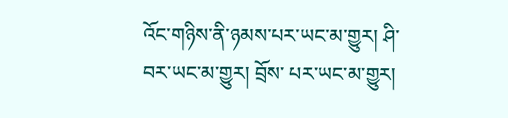འོང་གཉིས་ནི་ཉམས་པར་ཡང་མ་གྱུར། ཤི་བར་ཡང་མ་གྱུར། བྲོས་ པར་ཡང་མ་གྱུར།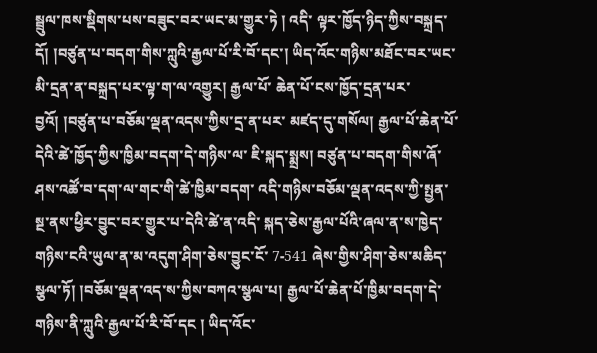སྦྲུལ་ཁས་སྡིགས་པས་བཟུང་བར་ཡང་མ་གྱུར་ཏེ ། འདི་ ལྟར་ཁྱོད་ཉིད་ཀྱིས་བསྐྲད་དོ། །བཙུན་པ་བདག་གིས་ཀླུའི་རྒྱལ་པོ་རི་བོ་དང་། ཡིད་འོང་གཉིས་མཐོང་བར་ཡང་མི་དྲན་ན་བསྐྲད་པར་ལྟ་ག་ལ་འགྱུར། རྒྱལ་པོ་ ཆེན་པོ་ངས་ཁྱོད་དྲན་པར་བྱའོ། །བཙུན་པ་བཅོམ་ལྡན་འདས་ཀྱིས་དྲ་ན་པར་ མཛད་དུ་གསོལ། རྒྱལ་པོ་ཆེན་པོ་དེའི་ཚེ་ཁྱོད་ཀྱིས་ཁྱིམ་བདག་དེ་གཉིས་ལ་ ཇི་སྐད་སྨྲས། བཙུན་པ་བདག་གིས་ཞོ་ཤས་འཚོ་བ་དག་ལ་གང་གི་ཚེ་ཁྱིམ་བདག་ འདི་གཉིས་བཅོམ་ལྡན་འདས་ཀྱི་སྤྱན་སྔ་ནས་ཕྱིར་བྱུང་བར་གྱུར་པ་དེའི་ཚེ་ན་འདི་ སྐད་ཅེས་རྒྱལ་པོའི་ཞལ་ན་ས་ཁྱེད་གཉིས་ངའི་ཡུལ་ན་མ་འདུག་ཤིག་ཅེས་བྱུང་ངོ་ 7-541 ཞེས་གྱིས་ཤིག་ཅེས་མཆིད་སྩལ་ཏོ། །བཅོམ་ལྡན་འད་ས་ཀྱིས་བཀའ་སྩལ་པ། རྒྱལ་པོ་ཆེན་པོ་ཁྱིམ་བདག་དེ་གཉིས་ནི་ཀླུའི་རྒྱལ་པོ་རི་བོ་དང ། ཡིད་འོང་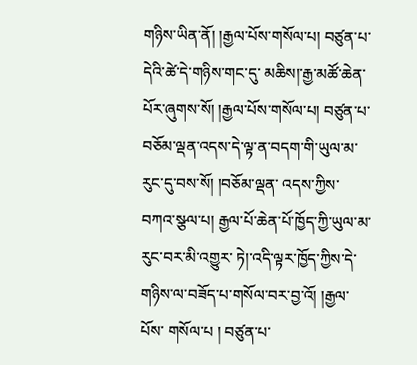གཉིས་ཡིན་ནོ། །རྒྱལ་པོས་གསོལ་པ། བཙུན་པ་དེའི་ཚེ་དེ་གཉིས་གང་དུ་ མཆིས།་རྒྱ་མཚོ་ཆེན་པོར་ཞུགས་སོ། །རྒྱལ་པོས་གསོལ་པ། བཙུན་པ་ བཅོམ་ལྡན་འདས་དེ་ལྟ་ན་བདག་གི་ཡུལ་མ་རུང་དུ་བས་སོ། །བཅོམ་ལྡན་ འདས་ཀྱིས་བཀའ་སྩལ་པ། རྒྱལ་པོ་ཆེན་པོ་ཁྱོད་ཀྱི་ཡུལ་མ་རུང་བར་མི་འགྱུར་ ཏེ།་འདི་ལྟར་ཁྱོད་ཀྱིས་དེ་གཉིས་ལ་བཟོད་པ་གསོལ་བར་བྱ་འོ། །རྒྱལ་པོས་ གསོལ་པ ། བཙུན་པ་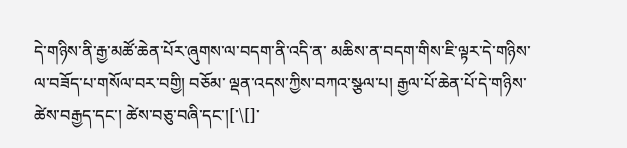དེ་གཉིས་ནི་རྒྱ་མཚོ་ཆེན་པོར་ཞུགས་ལ་བདག་ནི་འདི་ན་ མཆིས་ན་བདག་གིས་ཇི་ལྟར་དེ་གཉིས་ལ་བཟོད་པ་གསོལ་བར་བགྱི། བཅོམ་ ལྡན་འདས་ཀྱིས་བཀའ་སྩལ་པ། རྒྱལ་པོ་ཆེན་པོ་དེ་གཉིས་ཚེས་བརྒྱད་དང་། ཚེས་བཅུ་བཞི་དང་།[་\[]་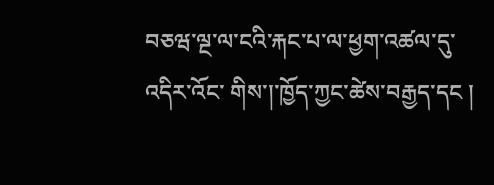བཅཝ་ལྔ་ལ་ངའི་རྐང་པ་ལ་ཕྱག་འཚལ་དུ་འདིར་འོང་ གིས་།་ཁྱོད་ཀྱང་ཚེས་བརྒྱད་དང །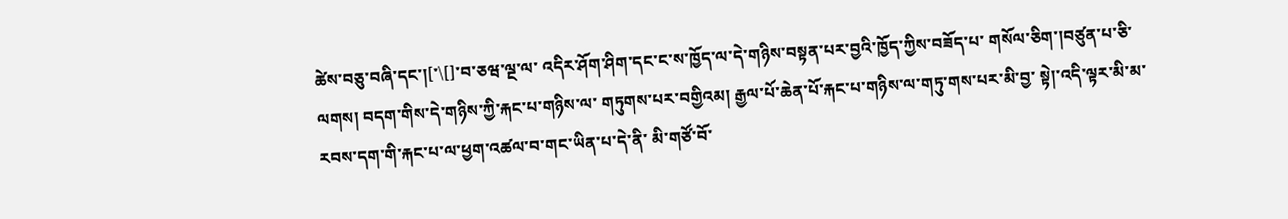ཚེས་བཅུ་བཞི་དང་།[་\[]་བ་ཅཝ་ལྔ་ལ་ འདིར་ཤོག་ཤིག་དང་ང་ས་ཁྱོད་ལ་དེ་གཉིས་བསྟན་པར་བྱའི་ཁྱོད་ཀྱིས་བཟོད་པ་ གསོལ་ཅིག་།བཙུན་པ་ཅི་ལགས། བདག་གིས་དེ་གཉིས་ཀྱི་རྐང་པ་གཉིས་ལ་ གཏུགས་པར་བགྱིའམ། རྒྱལ་པོ་ཆེན་པོ་རྐང་པ་གཉིས་ལ་གཏུ་གས་པར་མི་བྱ་ སྟེ།་འདི་ལྟར་མི་མ་རབས་དག་གི་རྐང་པ་ལ་ཕྱག་འཚལ་བ་གང་ཡིན་པ་དེ་ནི་ མི་གཙོ་བོ་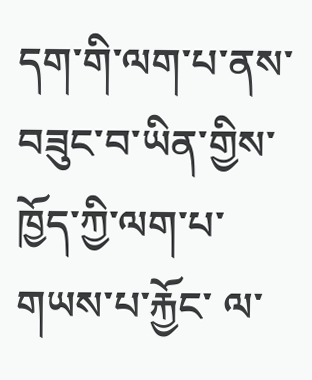དག་གི་ལག་པ་ནས་བཟུང་བ་ཡིན་གྱིས་ཁྱོད་ཀྱི་ལག་པ་གཡས་པ་རྐྱོང་ ལ་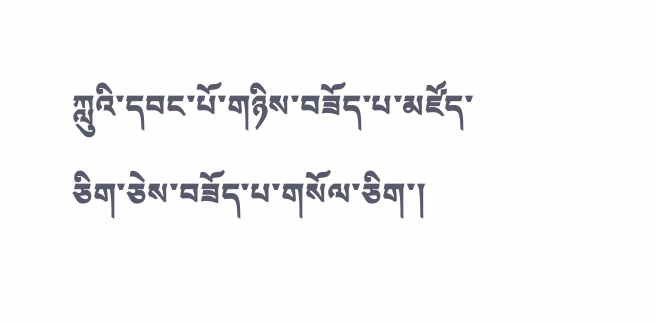ཀླུའི་དབང་པོ་གཉིས་བཟོད་པ་མཛོད་ཅིག་ཅེས་བཟོད་པ་གསོལ་ཅིག་།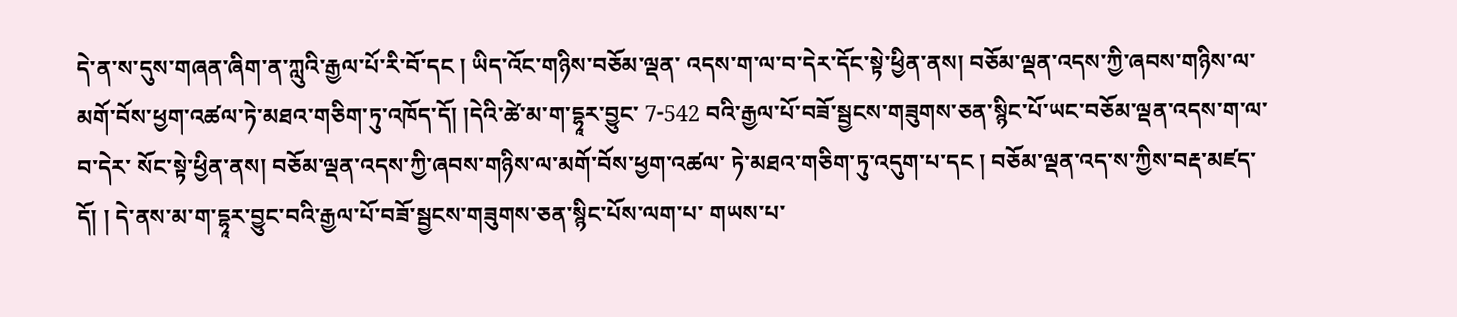དེ་ན་ས་དུས་གཞན་ཞིག་ན་ཀླུའི་རྒྱལ་པོ་རི་བོ་དང ། ཡིད་འོང་གཉིས་བཅོམ་ལྡན་ འདས་ག་ལ་བ་དེར་དོང་སྟེ་ཕྱིན་ནས། བཅོམ་ལྡན་འདས་ཀྱི་ཞབས་གཉིས་ལ་ མགོ་བོས་ཕྱག་འཚལ་ཏེ་མཐའ་གཅིག་ཏུ་འཁོད་དོ། །དེའི་ཚེ་མ་ག་དྷཱར་བྱུང་ 7-542 བའི་རྒྱལ་པོ་བཟོ་སྦྱངས་གཟུགས་ཅན་སྙིང་པོ་ཡང་བཅོམ་ལྡན་འདས་ག་ལ་བ་དེར་ སོང་སྟེ་ཕྱིན་ནས། བཅོམ་ལྡན་འདས་ཀྱི་ཞབས་གཉིས་ལ་མགོ་བོས་ཕྱག་འཚལ་ ཏེ་མཐའ་གཅིག་ཏུ་འདུག་པ་དང ། བཅོམ་ལྡན་འད་ས་ཀྱིས་བརྡ་མཛད་དོ། ། དེ་ནས་མ་ག་དྷཱར་བྱུང་བའི་རྒྱལ་པོ་བཟོ་སྦྱངས་གཟུགས་ཅན་སྙིང་པོས་ལག་པ་ གཡས་པ་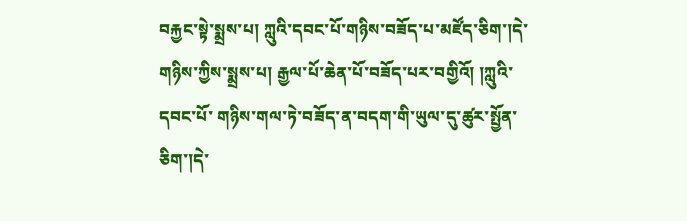བརྐྱང་སྟེ་སྨྲས་པ། ཀླུའི་དབང་པོ་གཉིས་བཟོད་པ་མཛོད་ཅིག་།དེ་ གཉིས་ཀྱིས་སྨྲས་པ། རྒྱལ་པོ་ཆེན་པོ་བཟོད་པར་བགྱིའོ། །ཀླུའི་དབང་པོ་ གཉིས་གལ་ཏེ་བཟོད་ན་བདག་གི་ཡུལ་དུ་ཚུར་སྤྱོན་ཅིག་།དེ་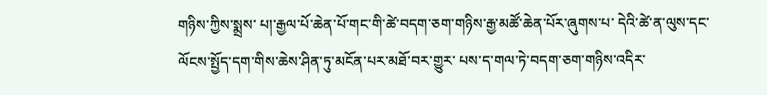གཉིས་ཀྱིས་སྨྲས་ པ།་རྒྱལ་པོ་ཆེན་པོ་གང་གི་ཚེ་བདག་ཅག་གཉིས་རྒྱ་མཚོ་ཆེན་པོར་ཞུགས་པ་ དེའི་ཚེ་ན་ལུས་དང་ལོངས་སྤྱོད་དག་གིས་ཆེས་ཤིན་ཏུ་མངོན་པར་མཐོ་བར་གྱུར་ པས་ད་གལ་ཏེ་བདག་ཅག་གཉིས་འདིར་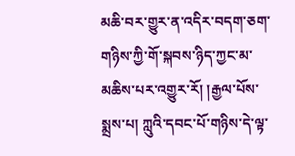མཆི་བར་གྱུར་ན་འདིར་བདག་ཅག་ གཉིས་ཀྱི་གོ་སྐབས་ཉིད་ཀྱང་མ་མཆིས་པར་འགྱུར་རོ། །རྒྱལ་པོས་སྨྲས་པ། ཀླུའི་དབང་པོ་གཉིས་དེ་ལྟ་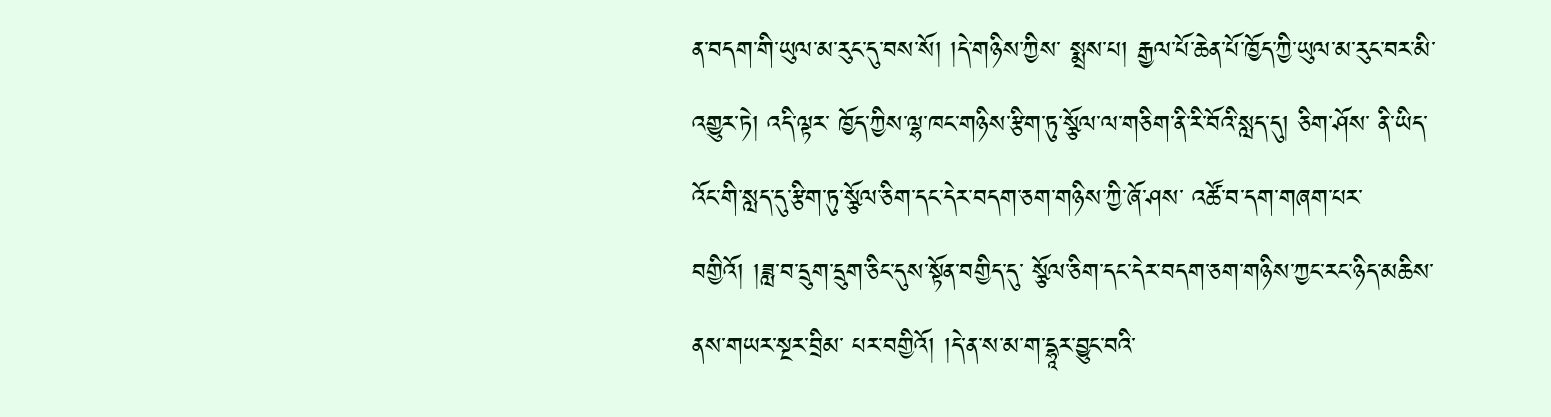ན་བདག་གི་ཡུལ་མ་རུང་དུ་བས་སོ། །དེ་གཉིས་ཀྱིས་ སྨྲས་པ། རྒྱལ་པོ་ཆེན་པོ་ཁྱོད་ཀྱི་ཡུལ་མ་རུང་བར་མི་འགྱུར་ཏེ། འདི་ལྟར་ ཁྱོད་ཀྱིས་ལྷ་ཁང་གཉིས་རྩིག་ཏུ་སྩོལ་ལ་གཅིག་ནི་རི་བོའི་སླད་དུ། ཅིག་ཤོས་ ནི་ཡིད་འོང་གི་སླད་དུ་རྩིག་ཏུ་སྩོལ་ཅིག་དང་དེར་བདག་ཅག་གཉིས་ཀྱི་ཞོ་ཤས་ འཚོ་བ་དག་གཞག་པར་བགྱིའོ། །ཟླ་བ་དྲུག་དྲུག་ཅིང་དུས་སྟོན་བགྱིད་དུ་ སྩོལ་ཅིག་དང་དེར་བདག་ཅག་གཉིས་ཀྱང་རང་ཉིད་མཆིས་ནས་གཡར་སྔར་བྲིམ་ པར་བགྱིའོ། །དེ་ན་ས་མ་ག་དྷཱར་བྱུང་བའི་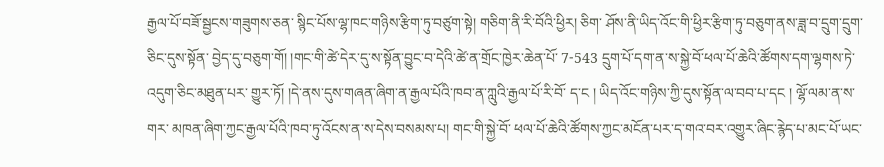རྒྱལ་པོ་བཟོ་སྦྱངས་གཟུགས་ཅན་ སྙིང་པོས་ལྷ་ཁང་གཉིས་རྩིག་ཏུ་བཙུག་སྟེ། གཅིག་ནི་རི་བོའི་ཕྱིར། ཅིག་ ཤོས་ནི་ཡིད་འོང་གི་ཕྱིར་རྩིག་ཏུ་བཅུག་ནས་ཟླ་བ་དྲུག་དྲུག་ཅིང་དུས་སྟོན་ བྱེད་དུ་བཅུག་གོ། །གང་གི་ཚེ་དེར་དུ་ས་སྟོན་བྱུང་བ་དེའི་ཚེ་ན་གྲོང་ཁྱེར་ཆེན་པོ་ 7-543 དྲུག་པོ་དག་ན་ས་སྐྱེ་བོ་ཕལ་པོ་ཆེའི་ཚོགས་དག་ལྷགས་ཏེ་འདུག་ཅིང་མཐུན་པར་ གྱུར་ཏོ། །དེ་ནས་དུས་གཞན་ཞིག་ན་རྒྱལ་པོའི་ཁབ་ན་ཀླུའི་རྒྱལ་པོ་རི་བོ་ ད་ང ། ཡིད་འོང་གཉིས་ཀྱི་དུས་སྟོན་ལ་བབ་པ་དང ། ལྷོ་ལམ་ན་ས་གར་ མཁན་ཞིག་ཀྱང་རྒྱལ་པོའི་ཁབ་ཏུ་འོངས་ན་ས་དེས་བསམས་པ། གང་གི་སྐྱེ་བོ་ ཕལ་པོ་ཆེའི་ཚོགས་ཀྱང་མངོན་པར་ད་གའ་བར་འགྱུར་ཞིང་རྙེད་པ་མང་པོ་ཡང་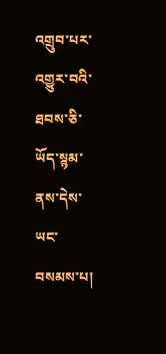འགྲུབ་པར་འགྱུར་བའི་ཐབས་ཅི་ཡོད་སྙམ་ནས་དེས་ཡང་བསམས་པ།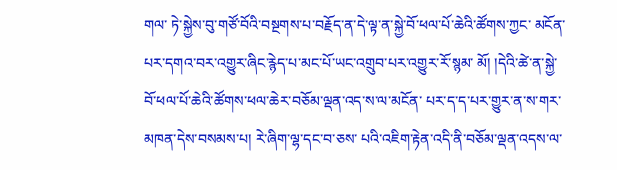གལ་ ཏེ་སྐྱེས་བུ་གཙོ་བོའི་བསྔགས་པ་བརྗོད་ན་དེ་ལྟ་ན་སྐྱེ་བོ་ཕལ་པོ་ཆེའི་ཚོགས་ཀྱང་ མངོན་པར་དགའ་བར་འགྱུར་ཞིང་རྙེད་པ་མང་པོ་ཡང་འགྲུབ་པར་འགྱུར་རོ་སྙམ་ མོ། །དེའི་ཚེ་ན་སྐྱེ་བོ་ཕལ་པོ་ཆེའི་ཚོགས་ཕལ་ཆེར་བཅོམ་ལྡན་འད་ས་ལ་མངོན་ པར་ད་ད་པར་གྱུར་ན་ས་གར་མཁན་དེས་བསམས་པ། རེ་ཞིག་ལྷ་དང་བ་ཅས་ པའི་འཇིག་རྟེན་འདི་ནི་བཅོམ་ལྡན་འདས་ལ་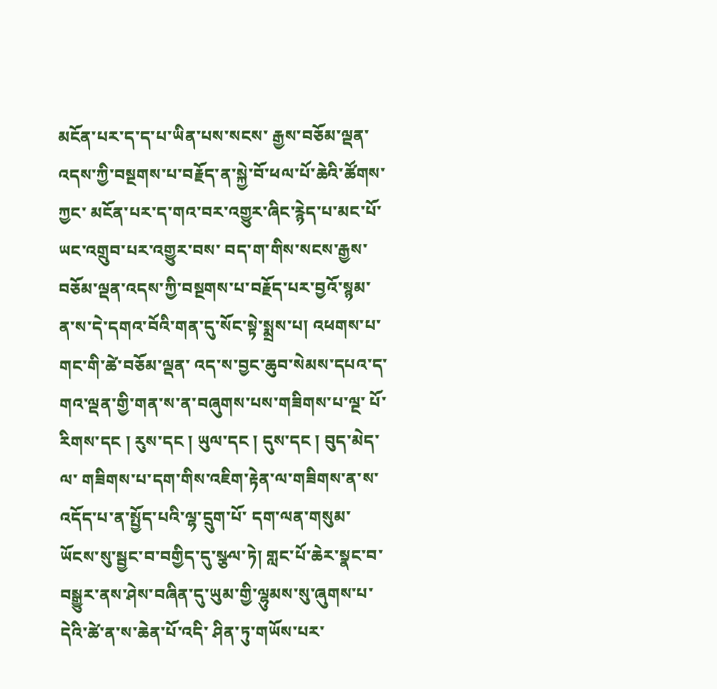མངོན་པར་ད་ད་པ་ཡིན་པས་སངས་ རྒྱས་བཅོམ་ལྡན་འདས་ཀྱི་བསྔགས་པ་བརྗོད་ན་སྐྱེ་བོ་ཕལ་པོ་ཆེའི་ཚོགས་ཀྱང་ མངོན་པར་ད་གའ་བར་འགྱུར་ཞིང་རྙེད་པ་མང་པོ་ཡང་འགྲུབ་པར་འགྱུར་བས་ བད་ག་གིས་སངས་རྒྱས་བཅོམ་ལྡན་འདས་ཀྱི་བསྔགས་པ་བརྗོད་པར་བྱའོ་སྙམ་ ན་ས་དེ་དགའ་བོའི་གན་དུ་སོང་སྟེ་སྨྲས་པ། འཕགས་པ་གང་གི་ཚེ་བཅོམ་ལྡན་ འད་ས་བྱང་ཆུབ་སེམས་དཔའ་ད་གའ་ལྡན་གྱི་གན་ས་ན་བཞུགས་པས་གཟིགས་པ་ལྔ་ པོ་རིགས་དང ། རུས་དང ། ཡུལ་དང ། དུས་དང ། བུད་མེད་ལ་ གཟིགས་པ་དག་གིས་འཇིག་རྟེན་ལ་གཟིགས་ན་ས་འདོད་པ་ན་སྤྱོད་པའི་ལྷ་དྲུག་པོ་ དག་ལན་གསུམ་ཡོངས་སུ་སྦྱང་བ་བགྱིད་དུ་སྩལ་ཏེ། གླང་པོ་ཆེར་སྣང་བ་ བསྒྱུར་ནས་ཤེས་བཞིན་དུ་ཡུམ་གྱི་ལྷུམས་སུ་ཞུགས་པ་དེའི་ཚེ་ན་ས་ཆེན་པོ་འདི་ ཤིན་ཏུ་གཡོས་པར་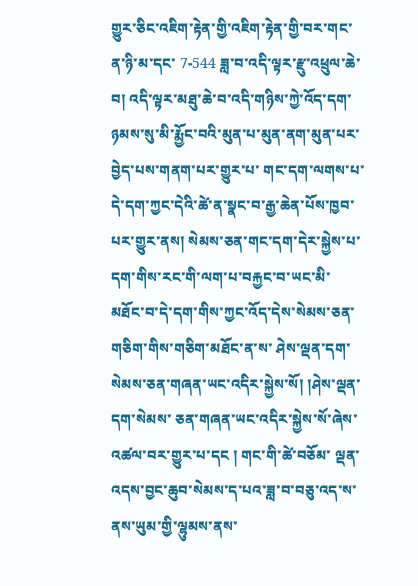གྱུར་ཅིང་འཇིག་རྟེན་གྱི་འཇིག་རྟེན་གྱི་བར་གང་ན་ཉི་མ་དང་ 7-544 ཟླ་བ་འདི་ལྟར་རྫུ་འཕྲུལ་ཆེ་བ། འདི་ལྟར་མཐུ་ཆེ་བ་འདི་གཉིས་ཀྱེ་འོད་དག་ ཉམས་སུ་མི་རྨྱོང་བའི་མུན་པ་མུན་ནག་མུན་པར་བྱེད་པས་གནག་པར་གྱུར་པ་ གང་དག་ལགས་པ་དེ་དག་ཀྱང་དེའི་ཚེ་ན་སྣང་བ་རྒྱ་ཆེན་པོས་ཁྱབ་པར་གྱུར་ནས། སེམས་ཅན་གང་དག་དེར་སྐྱེས་པ་དག་གིས་རང་གི་ལག་པ་བརྐྱང་བ་ཡང་མི་ མཐོང་བ་དེ་དག་གིས་ཀྱང་འོད་དེས་སེམས་ཅན་གཅིག་གིས་གཅིག་མཐོང་ན་ས་ ཤེས་ལྡན་དག་སེམས་ཅན་གཞན་ཡང་འདིར་སྐྱེས་སོ། །ཤེས་ལྡན་དག་སེམས་ ཅན་གཞན་ཡང་འདིར་སྐྱེས་སོ་ཞེས་འཚལ་བར་གྱུར་པ་དང ། གང་གི་ཚེ་བཅོམ་ ལྡན་འདས་བྱང་ཆུབ་སེམས་ད་པའ་ཟླ་བ་བཅུ་འད་ས་ནས་ཡུམ་གྱི་ལྷུམས་ནས་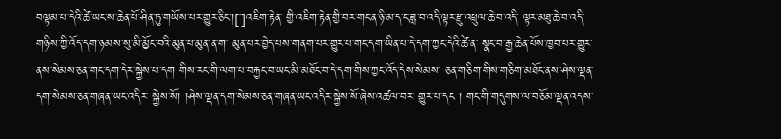བལྟམ་པ་དེའི་ཚེ་ཡང་ས་ཆེན་པོ་ཤིན་ཏུ་གཡོས་པར་གྱུར་ཅིང་།[་]འཇིག་རྟེན་ གྱི་འཇིག་རྟེན་གྱི་བར་གང་ན་ཉི་མ་ད་ང་ཟླ་བ་འདི་ལྟར་རྫུ་འཕྲུལ་ཆེ་བ་འདི་ ལྟར་མཐུ་ཆེ་བ་འདི་གཉིས་ཀྱི་འོད་དག་ཉམས་སུ་མི་མྱོང་བའི་མུན་པ་མུན་ན་ག་ མུན་པར་བྱེད་པས་གནག་པར་གྱུར་པ་གང་དག་ཡིན་པ་དེ་དག་ཀྱང་དེའི་ཚེ་ན་ སྣང་བ་རྒྱ་ཆེན་པོས་ཁྱབ་པར་གྱུར་ནས་སེམས་ཅན་གང་དག་དེར་སྐྱེས་པ་དག གིས་རང་གི་ལག་པ་བརྐྱང་བ་ཡང་མི་མཐོང་བ་དེ་དག་གིས་ཀྱང་འོད་དེས་སེམས་ ཅན་གཅིག་གིས་གཅིག་མཐོང་ནས་ཤེས་ལྡན་དག་སེམས་ཅན་གཞན་ཡང་འདིར་ སྐྱེས་སོ། །ཤེས་ལྡན་དག་སེམས་ཅན་གཞན་ཡང་འདིར་སྐྱེས་སོ་ཞེས་འཚལ་བར་ གྱུར་པ་དང ། གང་གི་གདུགས་ལ་བཅོམ་ལྡན་འདས་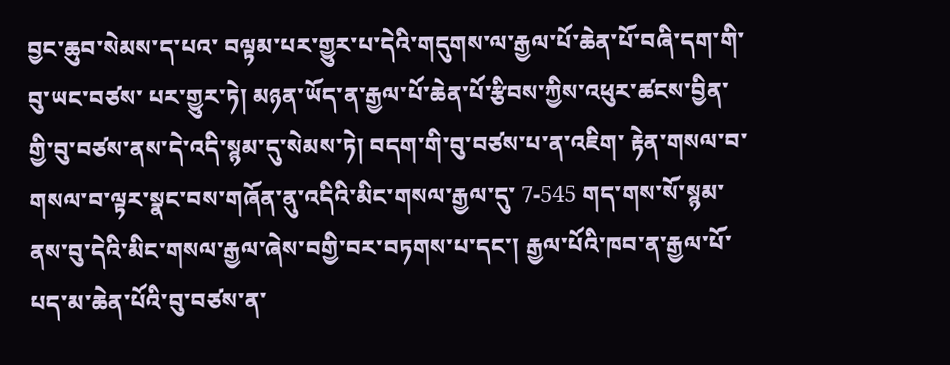བྱང་ཆུབ་སེམས་ད་པའ་ བལྟམ་པར་གྱུར་པ་དེའི་གདུགས་ལ་རྒྱལ་པོ་ཆེན་པོ་བཞི་དག་གི་བུ་ཡང་བཙས་ པར་གྱུར་ཏེ། མཉན་ཡོད་ན་རྒྱལ་པོ་ཆེན་པོ་རྩིབས་ཀྱིས་འཕུར་ཚངས་བྱིན་ གྱི་བུ་བཙས་ནས་དེ་འདི་སྙམ་དུ་སེམས་ཏེ། བདག་གི་བུ་བཙས་པ་ན་འཇིག་ རྟེན་གསལ་བ་གསལ་བ་ལྟར་སྣང་བས་གཞོན་ནུ་འདིའི་མིང་གསལ་རྒྱལ་དུ་ 7-545 གད་གས་སོ་སྙམ་ནས་བུ་དེའི་མིང་གསལ་རྒྱལ་ཞེས་བགྱི་བར་བཏགས་པ་དང་། རྒྱལ་པོའི་ཁབ་ན་རྒྱལ་པོ་པད་མ་ཆེན་པོའི་བུ་བཙས་ན་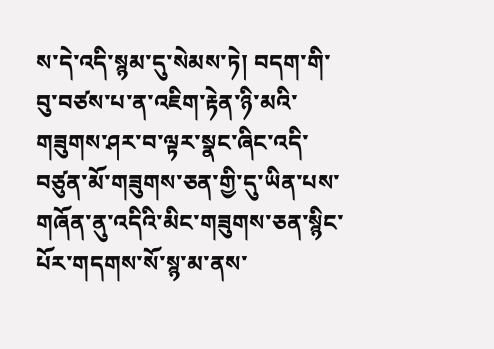ས་དེ་འདི་སྙམ་དུ་སེམས་ཏེ། བདག་གི་བུ་བཙས་པ་ན་འཇིག་རྟེན་ཉི་མའི་གཟུགས་ཤར་བ་ལྟར་སྣང་ཞིང་འདི་ བཙུན་མོ་གཟུགས་ཅན་གྱི་དུ་ཡིན་པས་གཞོན་ནུ་འདིའི་མིང་གཟུགས་ཅན་སྙིང་ པོར་གདགས་སོ་སྙ་མ་ནས་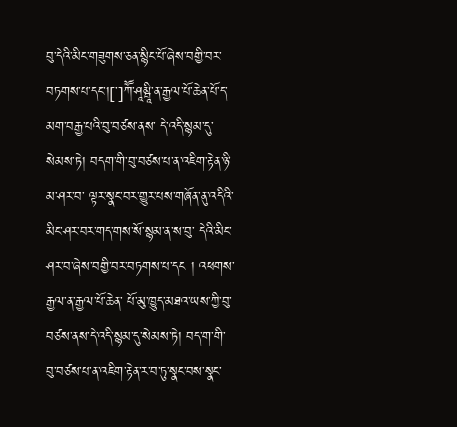བུ་དེའི་མིང་གཟུགས་ཅན་སྙིང་པོ་ཞེས་བགྱི་བར་ བཏགས་པ་དང་།[་]ཀཽ་ཤཱམྦཱི་ན་རྒྱལ་པོ་ཆེན་པོ་ད་མག་བརྒྱ་པའི་བུ་བཙས་ནས་ དེ་འདི་སྙམ་དུ་སེམས་ཏེ། བདག་གི་བུ་བཙས་པ་ན་འཇིག་རྟེན་ཉི་མ་ཤར་བ་ ལྟར་སྣང་བར་གྱུར་པས་གཞོན་ནུ་འདིའི་མིང་ཤར་བར་གད་གས་སོ་སྙམ་ན་ས་བུ་ དེའི་མིང་ཤར་བ་ཞེས་བགྱི་བར་བཏགས་པ་དང ། འཕགས་རྒྱལ་ན་རྒྱལ་པོ་ཆེན་ པོ་མུ་ཁྱུད་མཐའ་ཡས་ཀྱི་བུ་བཙས་ནས་དེ་འདི་སྙམ་དུ་སེམས་ཏེ། བད་ག་གི་ བུ་བཙས་པ་ན་འཇིག་རྟེན་ར་བ་ཏུ་སྣང་བས་སྣང་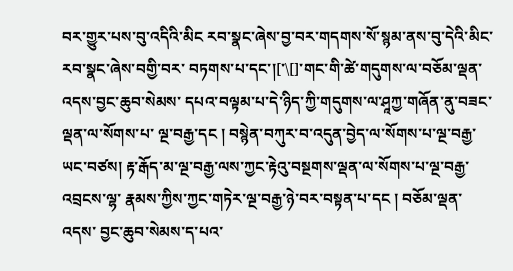བར་གྱུར་པས་བུ་འདིའི་མིང རབ་སྣང་ཞེས་བྱ་བར་གདགས་སོ་སྙམ་ནས་བུ་དེའི་མིང་རབ་སྣང་ཞེས་བགྱི་བར་ བཏགས་པ་དང་།[་\[]་གང་གི་ཚེ་གདུགས་ལ་བཅོམ་ལྡན་འདས་བྱང་ཆུབ་སེམས་ དཔའ་བལྟམ་པ་དེ་ཉིད་ཀྱི་གདུགས་ལ་ཤཱཀྱ་གཞོན་ནུ་བཟང་ལྡན་ལ་སོགས་པ་ ལྔ་བརྒྱ་དང ། བསྙེན་བཀུར་བ་འདུན་བྱེད་ལ་སོགས་པ་ལྔ་བརྒྱ་ཡང་བཙས། རྟ་རྒོད་མ་ལྔ་བརྒྱ་ལས་ཀྱང་རྟེའུ་བསྔགས་ལྡན་ལ་སོགས་པ་ལྔ་བརྒྱ་འབྲངས་ལྷ་ རྣམས་ཀྱིས་ཀྱང་གཏེར་ལྔ་བརྒྱ་ཉེ་བར་བསྟན་པ་དང ། བཅོམ་ལྡན་འདས་ བྱང་ཆུབ་སེམས་ད་པའ་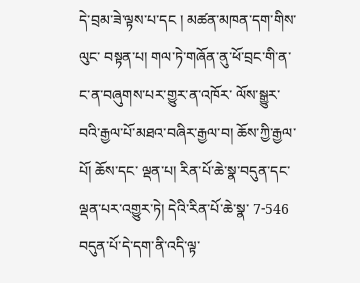དེ་བྲམ་ཟེ་ལྟས་པ་དང ། མཚན་མཁན་དག་གིས་ལུང་ བསྟན་པ། གལ་ཏེ་གཞོན་ནུ་ཕོ་བྲང་གི་ན་ང་ན་བཞུགས་པར་གྱུར་ན་འཁོར་ ལོས་སྒྱུར་བའི་རྒྱལ་པོ་མཐའ་བཞིར་རྒྱལ་བ། ཆོས་ཀྱི་རྒྱལ་པོ། ཆོས་དང་ ལྡན་པ། རིན་པོ་ཆེ་སྣ་བདུན་དང་ལྡན་པར་འགྱུར་ཏེ། དེའི་རིན་པོ་ཆེ་སྣ་ 7-546 བདུན་པོ་དེ་དག་ནི་འདི་ལྟ་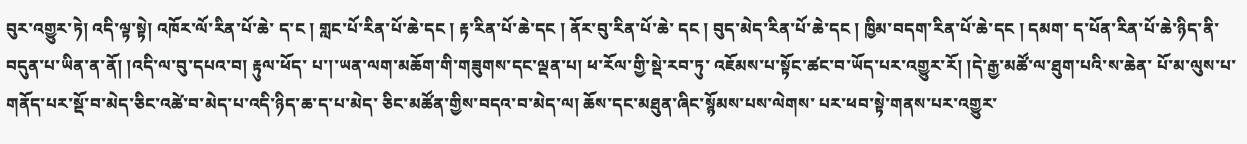བུར་འགྱུར་ཏེ། འདི་ལྟ་སྟེ། འཁོར་ལོ་རིན་པོ་ཆེ་ ད་ང ། གླང་པོ་རིན་པོ་ཆེ་དང ། རྟ་རིན་པོ་ཆེ་དང ། ནོར་བུ་རིན་པོ་ཆེ་ དང ། བུད་མེད་རིན་པོ་ཆེ་དང ། ཁྱིམ་བདག་རིན་པོ་ཆེ་དང ། དམག་ ད་པོན་རིན་པོ་ཆེ་ཉིད་ནི་བདུན་པ་ཡིན་ན་ནོ། །འདི་ལ་བུ་དཔའ་བ། རྟུལ་ཕོད་ པ་།་ཡན་ལག་མཆོག་གི་གཟུགས་དང་ལྡན་པ། ཕ་རོལ་གྱི་སྡེ་རབ་ཏུ་ འཇོམས་པ་སྟོང་ཚང་བ་ཡོད་པར་འགྱུར་རོ། །དེ་རྒྱ་མཚོ་ལ་ཐུག་པའི་ས་ཆེན་ པོ་མ་ལུས་པ་གནོད་པར་སྡོ་བ་མེད་ཅིང་འཚེ་བ་མེད་པ་འདི་ཉིད་ཆ་ད་པ་མེད་ ཅིང་མཚོན་གྱིས་བདའ་བ་མེད་ལ། ཆོས་དང་མཐུན་ཞིང་སྙོམས་པས་ལེགས་ པར་ཕབ་སྟེ་གནས་པར་འགྱུར་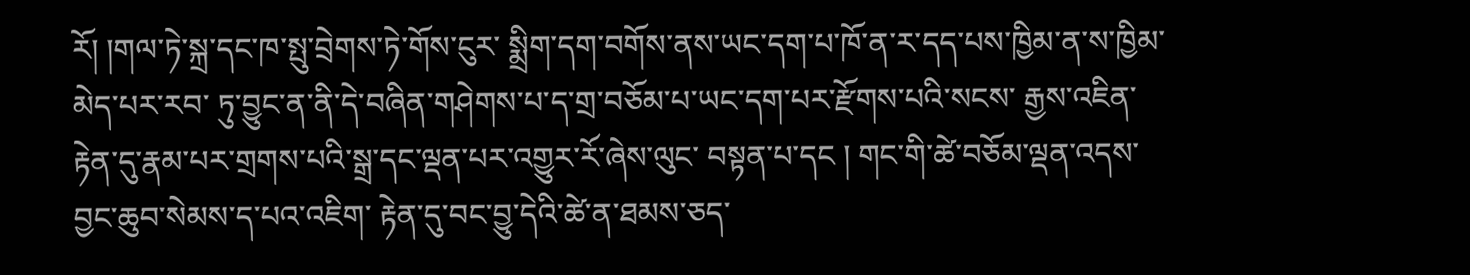རོ། །གལ་ཏེ་སྐྲ་དང་ཁ་སྤུ་བྲེགས་ཏེ་གོས་ངུར་ སྨྲིག་དག་བགོས་ནས་ཡང་དག་པ་ཁོ་ན་ར་དད་པས་ཁྱིམ་ན་ས་ཁྱིམ་མེད་པར་རབ་ ཏུ་བྱུང་ན་ནི་དེ་བཞིན་གཤེགས་པ་ད་གྲ་བཅོམ་པ་ཡང་དག་པར་རྫོགས་པའི་སངས་ རྒྱས་འཇིན་རྟེན་དུ་རྣམ་པར་གྲགས་པའི་སྒྲ་དང་ལྡན་པར་འགྱུར་རོ་ཞེས་ལུང་ བསྟན་པ་དང ། གང་གི་ཚེ་བཅོམ་ལྡན་འདས་བྱང་ཆུབ་སེམས་ད་པའ་འཇིག་ རྟེན་དུ་བང་བྱུ་དེའི་ཚེ་ན་ཐམས་ཅད་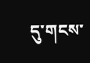དུ་གངས་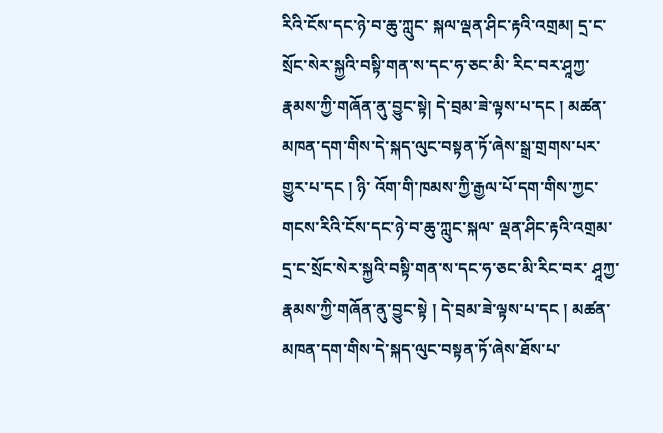རིའི་ངོས་དང་ཉེ་བ་ཆུ་ཀླུང་ སྐལ་ལྡན་ཤིང་རྟའི་འགྲམ། དྲ་ང་སྲོང་སེར་སྐྱའི་བསྟི་གན་ས་དང་ཧ་ཅང་མི་ རིང་བར་ཤཱཀྱ་རྣམས་ཀྱི་གཞོན་ནུ་བྱུང་སྟེ། དེ་བྲམ་ཟེ་ལྟས་པ་དང ། མཚན་ མཁན་དག་གིས་དེ་སྐད་ལུང་བསྟན་ཏོ་ཞེས་སྒྲ་གྲགས་པར་གྱུར་པ་དང ། ཉི་ འོག་གི་ཁམས་ཀྱི་རྒྱལ་པོ་དག་གིས་ཀྱང་གངས་རིའི་ངོས་དང་ཉེ་བ་ཆུ་ཀླུང་སྐལ་ ལྡན་ཤིང་རྟའི་འགྲམ་དྲ་ང་སྲོང་སེར་སྐྱའི་བསྟི་གན་ས་དང་ཧ་ཅང་མི་རིང་བར་ ཤཱཀྱ་རྣམས་ཀྱི་གཞོན་ནུ་བྱུང་སྟེ ། དེ་བྲམ་ཟེ་ལྟས་པ་དང ། མཚན་ མཁན་དག་གིས་དེ་སྐད་ལུང་བསྟན་ཏོ་ཞེས་ཐོས་པ་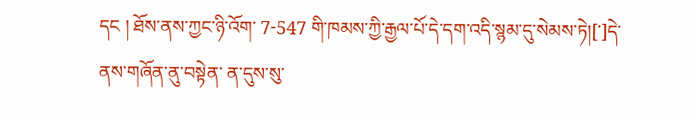དང ། ཐོས་ནས་ཀྱང་ཉི་འོག་ 7-547 གི་ཁམས་ཀྱི་རྒྱལ་པོ་དེ་དག་འདི་སྙམ་དུ་སེམས་ཏེ།[་]དེ་ནས་གཞོན་ནུ་བསྟེན་ ན་དུས་སུ་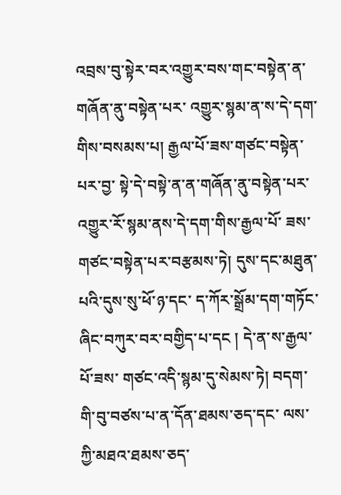འབྲས་བུ་སྟེར་བར་འགྱུར་བས་གང་བསྟེན་ན་གཞོན་ནུ་བསྟེན་པར་ འགྱུར་སྙམ་ན་ས་དེ་དག་གིས་བསམས་པ། རྒྱལ་པོ་ཟས་གཙང་བསྟེན་པར་བྱ་ སྟེ་དེ་བསྟེ་ན་ན་གཞོན་ནུ་བསྟེན་པར་འགྱུར་རོ་སྙམ་ནས་དེ་དག་གིས་རྒྱལ་པོ་ ཟས་གཙང་བསྟེན་པར་བརྩམས་ཏེ། དུས་དང་མཐུན་པའི་དུས་སུ་ཕོ་ཉ་དང་ ད་ཀོར་སྒྲོམ་དག་གཏོང་ཞིང་བཀུར་བར་བགྱིད་པ་དང ། དེ་ན་ས་རྒྱལ་པོ་ཟས་ གཙང་འདི་སྙམ་དུ་སེམས་ཏེ། བདག་གི་བུ་བཙས་པ་ན་དོན་ཐམས་ཅད་དང་ ལས་ཀྱི་མཐའ་ཐམས་ཅད་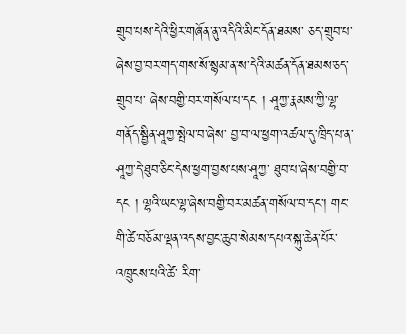གྲུབ་པས་དེའི་ཕྱིར་གཞོན་ནུ་འདིའི་མིང་དོན་ཐམས་ ཅད་གྲུབ་པ་ཞེས་བྱ་བར་གད་གས་སོ་སྙམ་ན་ས་དེའི་མཚན་དོན་ཐམས་ཅད་གྲུབ་པ་ ཞེས་བགྱི་བར་གསོལ་པ་དང ། ཤཱཀྱ་རྣམས་ཀྱི་ལྷ་གནོད་སྦྱིན་ཤཱཀྱ་སྤེལ་བ་ཞེས་ བྱ་བ་ལ་ཕྱག་འཚལ་དུ་ཁྲིད་པ་ན་ཤཱཀྱ་དེ་ཐུབ་ཅིང་དེས་ཕྱག་བྱས་པས་ཤཱཀྱ་ ཐུབ་པ་ཞེས་བགྱི་བ་དང ། ལྷའི་ཡང་ལྷ་ཞེས་བགྱི་བར་མཚན་གསོལ་བ་དང་། གང་གི་ཚེ་བཅོམ་ལྡན་འདས་བྱང་ཆུབ་སེམས་དཔའ་སྐུ་ཆེན་པོར་འཁྲུངས་པའི་ཚེ་ རིག་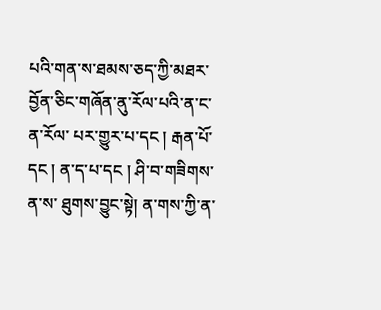པའི་གན་ས་ཐམས་ཅད་ཀྱི་མཐར་བྱོན་ཅིང་གཞོན་ནུ་རོལ་པའི་ན་ང་ན་རོལ་ པར་གྱུར་པ་དང ། རྒན་པོ་དང ། ན་ད་པ་དང ། ཤི་བ་གཟིགས་ན་ས་ ཐུགས་བྱུང་སྟེ། ན་གས་ཀྱི་ན་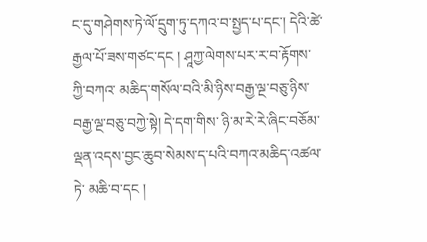ང་དུ་གཤེགས་ཏེ་ལོ་དྲུག་ཏུ་དཀའ་བ་སྤྱད་པ་དང་། དེའི་ཚེ་རྒྱལ་པོ་ཟས་གཙང་དང ། ཤཱཀྱ་ལེགས་པར་ར་བ་རྟོགས་ཀྱི་བཀའ་ མཆིད་གསོལ་བའི་མི་ཉིས་བརྒྱ་ལྔ་བཅུ་ཉིས་བརྒྱ་ལྔ་བཅུ་བཀྱེ་སྟེ། དེ་དག་གིས་ ཉི་མ་རེ་རེ་ཞིང་བཅོམ་ལྡན་འདས་བྱང་ཆུབ་སེམས་ད་པའི་བཀའ་མཆིད་འཚལ་ཏེ་ མཆི་བ་དང །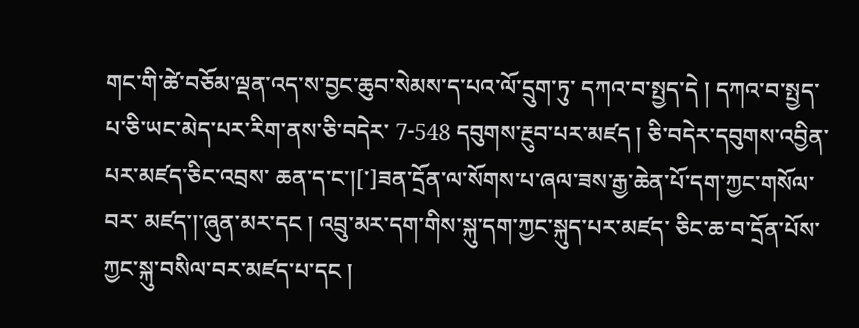གང་གི་ཚེ་བཅོམ་ལྡན་འད་ས་བྱང་ཆུབ་སེམས་ད་པའ་ལོ་དྲུག་ཏུ་ དཀའ་བ་སྤྱད་དེ ། དཀའ་བ་སྤྱད་པ་ཅི་ཡང་མེད་པར་རིག་ནས་ཅི་བདེར་ 7-548 དབུགས་རྔུབ་པར་མཛད ། ཅི་བདེར་དབུགས་འབྱིན་པར་མཛད་ཅིང་འབྲས་ ཆན་ད་ང་།[་]ཟན་དྲོན་ལ་སོགས་པ་ཞལ་ཟས་རྒྱ་ཆེན་པོ་དག་ཀྱང་གསོལ་བར་ མཛད་།་ཞུན་མར་དང ། འབྲུ་མར་དག་གིས་སྐུ་དག་ཀྱང་སྐུད་པར་མཛད་ ཅིང་ཆ་བ་དྲོན་པོས་ཀྱང་སྐུ་བསིལ་བར་མཛད་པ་དང །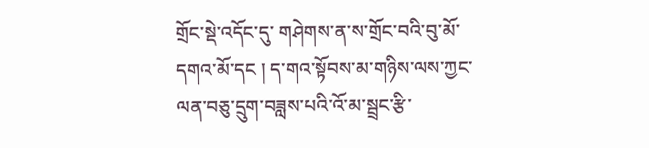གྲོང་སྡེ་འདོང་དུ་ གཤེགས་ན་ས་གྲོང་བའི་བུ་མོ་དགའ་མོ་དང ། ད་གའ་སྟོབས་མ་གཉིས་ལས་ཀྱང་ ལན་བཅུ་དྲུག་བཟླས་པའི་འོ་མ་སྦྲང་རྩི་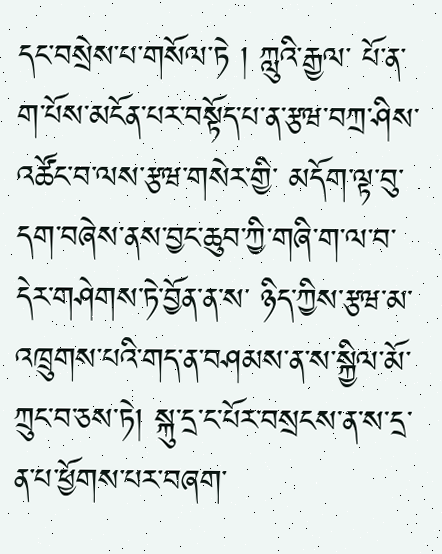དང་བསྲེས་པ་གསོལ་ཏེ ། ཀླུའི་རྒྱལ་ པོ་ན་ག་པོས་མངོན་པར་བསྟོད་པ་ན་རྩཝ་བཀྲ་ཤིས་འཚོང་བ་ལས་རྩཝ་གསེར་གྱི་ མདོག་ལྟ་བུ་དག་བཞེས་ནས་བྱང་ཆུབ་ཀྱི་གཞི་ག་ལ་བ་དེར་གཤེགས་ཏེ་བྱོན་ན་ས་ ཉིད་ཀྱིས་རྩཝ་མ་འཁྲུགས་པའི་གད་ན་བཤམས་ན་ས་སྐྱིལ་མོ་ཀྲུང་བ་ཅས་ཏེ། སྐུ་དྲ་ང་པོར་བསྲངས་ན་ས་དྲ་ན་པ་ཕྱོགས་པར་བཞག་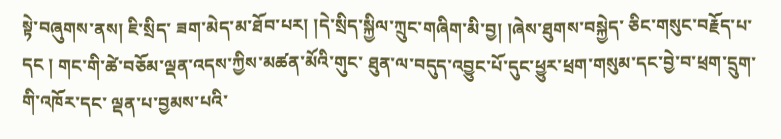སྟེ་བཞུགས་ནས། ཇི་སྲིད་ ཟག་མེད་མ་ཐོབ་པར། །དེ་སྲིད་སྐྱིལ་ཀྲུང་གཞིག་མི་བྱ། །ཞེས་ཐུགས་བསྐྱེད་ ཅིང་གསུང་བརྗོད་པ་དང ། གང་གི་ཚེ་བཅོམ་ལྡན་འདས་ཀྱིས་མཚན་མོའི་གུང་ ཐུན་ལ་བདུད་འབྱུང་པོ་དུང་ཕྱུར་ཕྲག་གསུམ་དང་བྱེ་བ་ཕྲག་དྲུག་གི་འཁོར་དང་ ལྡན་པ་བྱམས་པའི་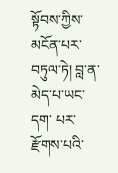སྟོབས་ཀྱིས་མངོན་པར་བཏུལ་ཏེ། བླ་ན་མེད་པ་ཡང་དག་ པར་རྫོགས་པའི་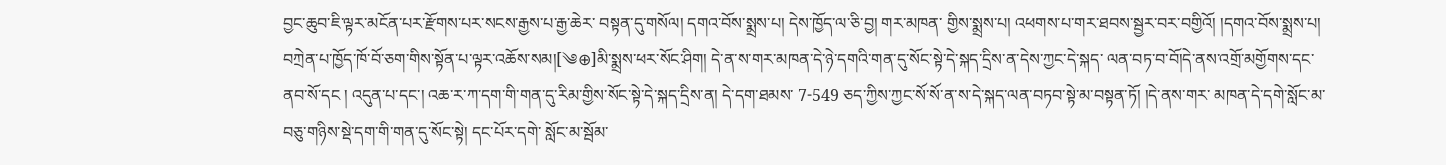བྱང་ཆུབ་ཇི་ལྟར་མངོན་པར་རྫོགས་པར་སངས་རྒྱས་པ་རྒྱ་ཆེར་ བསྟན་དུ་གསོལ། དགའ་བོས་སྨྲས་པ། དེས་ཁྱོད་ལ་ཅི་བྱ། གར་མཁན་ གྱིས་སྨྲས་པ། འཕགས་པ་གར་ཐབས་སྦྱར་བར་བགྱིའོ། །དགའ་བོས་སྨྲས་པ། བཀྲེན་པ་ཁྱོད་ཁོ་བོ་ཅག་གིས་སྟོན་པ་ལྟར་འཆོས་སམ།[༄⊕]མི་སྨྲས་ཕར་སོང་ཤིག། དེ་ན་ས་གར་མཁན་དེ་ཉེ་དགའི་གན་དུ་སོང་སྟེ་དེ་སྐད་དྲིས་ན་དེས་ཀྱང་དེ་སྐད་ ལན་བཏ་བ་བོ།དེ་ནས་འགྲོ་མགྱོགས་དང་ནབ་སོ་དང ། འདུན་པ་དང་། འཆ་ར་ཀ་དག་གི་གན་དུ་རིམ་གྱིས་སོང་སྟེ་དེ་སྐད་དྲིས་ན། དེ་དག་ཐམས་ 7-549 ཅད་ཀྱིས་ཀྱང་སོ་སོ་ན་ས་དེ་སྐད་ལན་བཏབ་སྟེ་མ་བསྟན་ཏོ། །དེ་ནས་གར་ མཁན་དེ་དགེ་སློང་མ་བཅུ་གཉིས་སྡེ་དག་གི་གན་དུ་སོང་སྟེ། དང་པོར་དགེ་ སློང་མ་སྦོམ་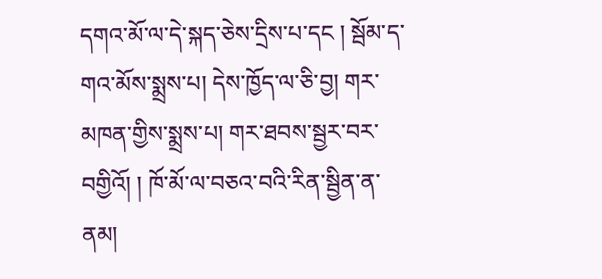དགའ་མོ་ལ་དེ་སྐད་ཅེས་དྲིས་པ་དང ། སྦོམ་ད་གའ་མོས་སྨྲས་པ། དེས་ཁྱོད་ལ་ཅི་བྱ། གར་མཁན་གྱིས་སྨྲས་པ། གར་ཐབས་སྦྱར་བར་བགྱིའོ། ། ཁོ་མོ་ལ་བཅའ་བའི་རིན་སྦྱིན་ན་ནམ།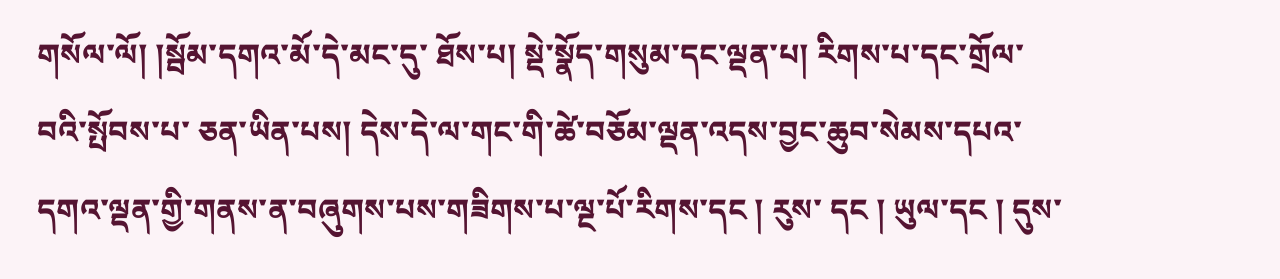གསོལ་ལོ། །སྦོམ་དགའ་མོ་དེ་མང་དུ་ ཐོས་པ། སྡེ་སྣོད་གསུམ་དང་ལྡན་པ། རིགས་པ་དང་གྲོལ་བའི་སྤོབས་པ་ ཅན་ཡིན་པས། དེས་དེ་ལ་གང་གི་ཚེ་བཅོམ་ལྡན་འདས་བྱང་ཆུབ་སེམས་དཔའ་ དགའ་ལྡན་གྱི་གནས་ན་བཞུགས་པས་གཟིགས་པ་ལྔ་པོ་རིགས་དང ། རུས་ དང ། ཡུལ་དང ། དུས་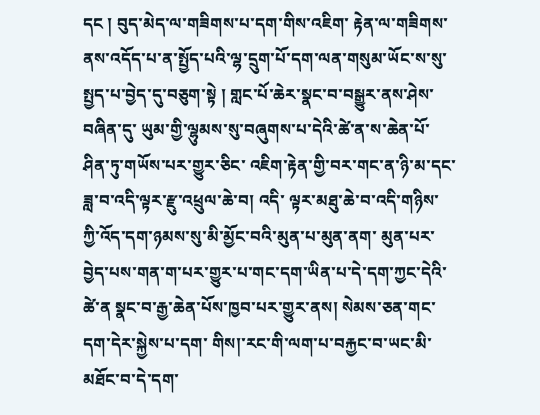དང ། བུད་མེད་ལ་གཟིགས་པ་དག་གིས་འཇིག་ རྟེན་ལ་གཟིགས་ནས་འདོད་པ་ན་སྤྱོད་པའི་ལྷ་དྲུག་པོ་དག་ལན་གསུམ་ཡོང་ས་སུ་ སྤྱད་པ་བྱེད་དུ་བཅུག་སྟེ ། གླང་པོ་ཆེར་སྣང་བ་བསྒྱུར་ནས་ཤེས་བཞིན་དུ་ ཡུམ་གྱི་ལྷུམས་སུ་བཞུགས་པ་དེའི་ཚེ་ན་ས་ཆེན་པོ་ཤིན་ཏུ་གཡོས་པར་གྱུར་ཅིང་ འཇིག་རྟེན་གྱི་བར་གང་ན་ཉི་མ་དང་ཟླ་བ་འདི་ལྟར་རྫུ་འཕྲུལ་ཆེ་བ། འདི་ ལྟར་མཐུ་ཆེ་བ་འདི་གཉིས་ཀྱི་འོད་དག་ཉམས་སུ་མི་མྱོང་བའི་མུན་པ་མུན་ནག་ མུན་པར་བྱེད་པས་གན་ག་པར་གྱུར་པ་གང་དག་ཡིན་པ་དེ་དག་ཀྱང་དེའི་ཚེ་ན སྣང་བ་རྒྱ་ཆེན་པོས་ཁྱབ་པར་གྱུར་ནས། སེམས་ཅན་གང་དག་དེར་སྐྱེས་པ་དག་ གིས།་རང་གི་ལག་པ་བརྐྱང་བ་ཡང་མི་མཐོང་བ་དེ་དག་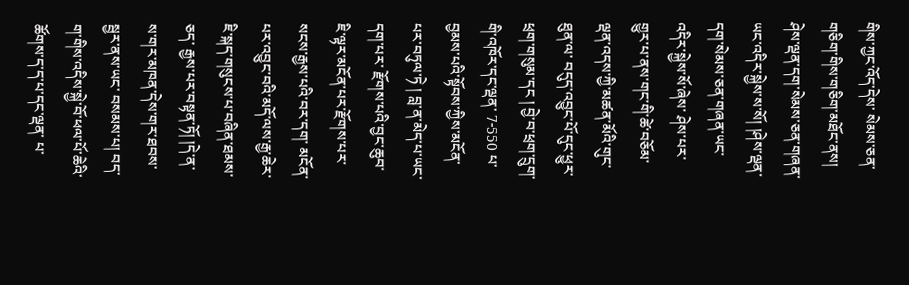གིས་ཀྱང་འོད་དེས་ སེམས་ཅན་གཅིག་གིས་གཅིག་མཐོང་ནས། ཤེས་ལྡན་དག་སེམས་ཅན་གཞན་ ཡང་འདིར་སྐྱེས་ས་སོ། །ཤེས་ལྡན་དག་སེམས་ཅན་གཞན་ཡང་འདིར་སྐྱེས་སོ་ཞེས་ ཤེས་པར་གྱུར་པ་ནས་གང་གི་ཚེ་བཅོམ་ལྡན་འདས་ཀྱི་མཚན་མོའི་གུང་ཐུན་ལ་ བདུད་འབྱུང་པོ་དུང་ཕྱུར་ཕྲག་གསུམ་དང ། བྱེ་བ་ཕྲག་དྲུག་གི་འཁོར་དང་ལྡན་ 7-550 པ་བྱམས་པའི་སྟོབས་ཀྱིས་མངོན་པར་བཏུལ་ཏེ ། བླ་ན་མེད་པ་ཡང་དག་པར་ རྫོགས་པའི་བྱང་ཆུབ་ཇི་ལྟར་མངོན་པར་རྫོགས་པར་སངས་རྒྱས་པའི་བར་དག་ མངོན་པར་འབྱུང་བའི་མདོ་ལས་རྒྱ་ཆེར་ཇི་སྐད་གསུངས་པ་བཞིན་ཐམས་ཅད་ རྒྱས་པར་བསྟན་ཏོ། །དེ་ན་ས་གར་མཁན་དེས་གར་ཐབས་སྦྱར་ནས་ཡང་ བསམས་པ། བད་ག་གིས་འདིས་སྐྱེ་བོ་ཕལ་པོ་ཆེའི་ཚོགས་ད་ད་པ་དང་ལྡན་ པ་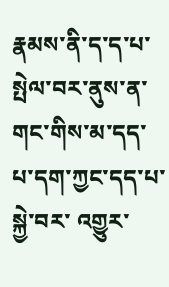རྣམས་ནི་ད་ད་པ་སྤེལ་བར་ནུས་ན་གང་གིས་མ་དད་པ་དག་ཀྱང་དད་པ་སྐྱེ་བར་ འགྱུར་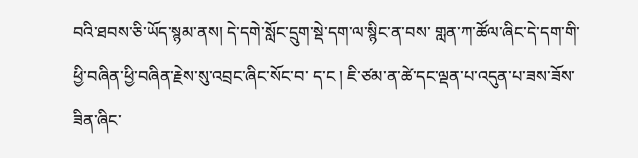བའི་ཐབས་ཅི་ཡོད་སྙམ་ནས། དེ་དགེ་སློང་དྲུག་སྡེ་དག་ལ་སྙིང་ན་བས་ གླན་ཀ་ཚོལ་ཞིང་དེ་དག་གི་ཕྱི་བཞིན་ཕྱི་བཞིན་རྗེས་སུ་འབྲང་ཞིང་སོང་བ་ ད་ང ། ཇི་ཙམ་ན་ཚེ་དང་ལྡན་པ་འདུན་པ་ཟས་ཟོས་ཟིན་ཞིང་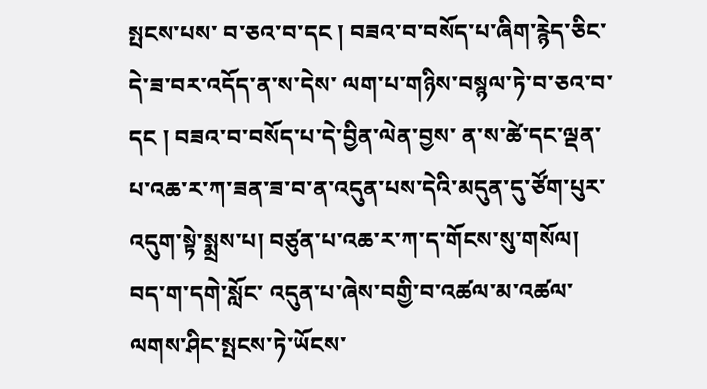སྤངས་པས་ བ་ཅའ་བ་དང ། བཟའ་བ་བསོད་པ་ཞིག་རྙེད་ཅིང་དེ་ཟ་བར་འདོད་ན་ས་དེས་ ལག་པ་གཉིས་བསྙལ་ཏེ་བ་ཅའ་བ་དང ། བཟའ་བ་བསོད་པ་དེ་བྱིན་ལེན་བྱས་ ན་ས་ཚེ་དང་ལྡན་པ་འཆ་ར་ཀ་ཟན་ཟ་བ་ན་འདུན་པས་དེའི་མདུན་དུ་ཙོག་པུར་ འདུག་སྟེ་སྨྲས་པ། བཙུན་པ་འཆ་ར་ཀ་ད་གོངས་སུ་གསོལ། བད་ག་དགེ་སློང་ འདུན་པ་ཞེས་བགྱི་བ་འཚལ་མ་འཚལ་ལགས་ཤིང་སྤངས་ཏེ་ཡོངས་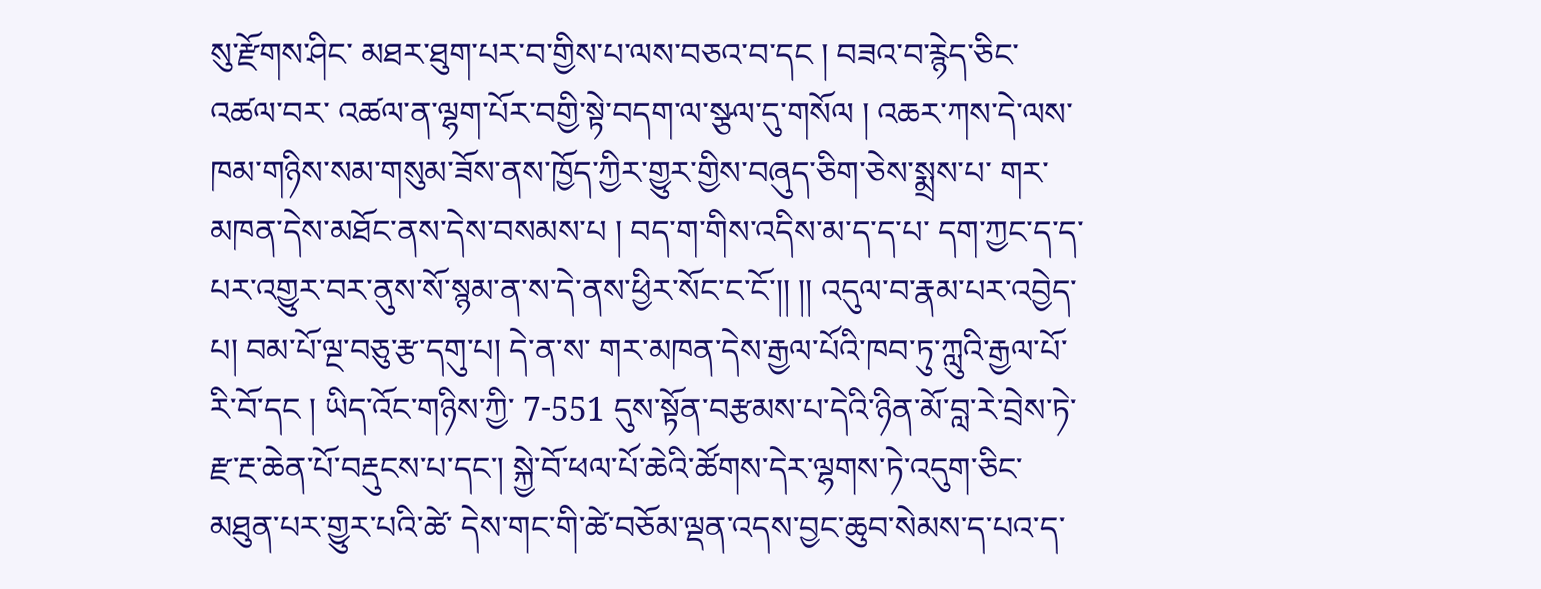སུ་རྫོགས་ཤིང་ མཐར་ཐུག་པར་བ་གྱིས་པ་ལས་བཅའ་བ་དང ། བཟའ་བ་རྙེད་ཅིང་འཚལ་བར་ འཚལ་ན་ལྷག་པོར་བགྱི་སྟེ་བདག་ལ་སྩལ་དུ་གསོལ ། འཆར་ཀས་དེ་ལས་ ཁམ་གཉིས་སམ་གསུམ་ཟོས་ནས་ཁྱོད་ཀྱིར་གྱུར་གྱིས་བཞུད་ཅིག་ཅེས་སྨྲས་པ་ གར་མཁན་དེས་མཐོང་ནས་དེས་བསམས་པ ། བད་ག་གིས་འདིས་མ་ད་ད་པ་ དག་ཀྱང་ད་ད་པར་འགྱུར་བར་ནུས་སོ་སྙམ་ན་ས་དེ་ནས་ཕྱིར་སོང་ང་ངོ་།། །། འདུལ་བ་རྣམ་པར་འབྱེད་པ། བམ་པོ་ལྔ་བཅུ་རྩ་དགུ་པ། དེ་ན་ས་ གར་མཁན་དེས་རྒྱལ་པོའི་ཁབ་ཏུ་ཀླུའི་རྒྱལ་པོ་རི་བོ་དང ། ཡིད་འོང་གཉིས་ཀྱི་ 7-551 དུས་སྟོན་བརྩམས་པ་དེའི་ཉིན་མོ་བླ་རེ་བྲེས་ཏེ་རྫ་རྔ་ཆེན་པོ་བརྡུངས་པ་དང་། སྐྱེ་བོ་ཕལ་པོ་ཆེའི་ཚོགས་དེར་ལྷགས་ཏེ་འདུག་ཅིང་མཐུན་པར་གྱུར་པའི་ཚེ་ དེས་གང་གི་ཚེ་བཅོམ་ལྡན་འདས་བྱང་ཆུབ་སེམས་ད་པའ་ད་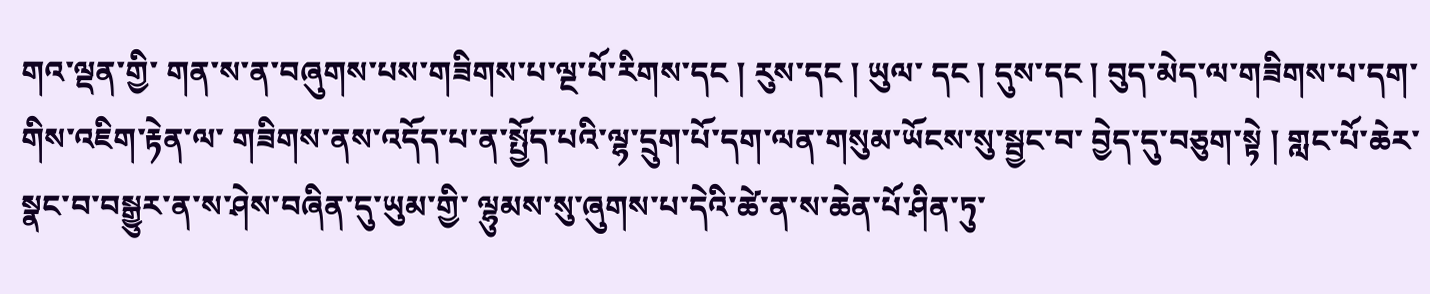གའ་ལྡན་གྱི་ གན་ས་ན་བཞུགས་པས་གཟིགས་པ་ལྔ་པོ་རིགས་དང ། རུས་དང ། ཡུལ་ དང ། དུས་དང ། བུད་མེད་ལ་གཟིགས་པ་དག་གིས་འཇིག་རྟེན་ལ་ གཟིགས་ནས་འདོད་པ་ན་སྤྱོད་པའི་ལྷ་དྲུག་པོ་དག་ལན་གསུམ་ཡོངས་སུ་སྦྱང་བ་ བྱེད་དུ་བཅུག་སྟེ ། གླང་པོ་ཆེར་སྣང་བ་བསྒྱུར་ན་ས་ཤེས་བཞིན་དུ་ཡུམ་གྱི་ ལྷུམས་སུ་ཞུགས་པ་དེའི་ཚེ་ན་ས་ཆེན་པོ་ཤིན་ཏུ་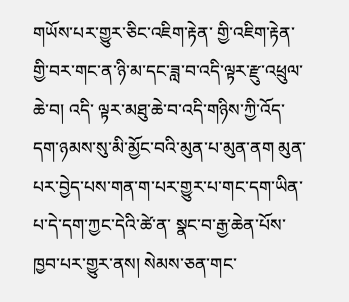གཡོས་པར་གྱུར་ཅིང་འཇིག་རྟེན་ གྱི་འཇིག་རྟེན་གྱི་བར་གང་ན་ཉི་མ་དང་ཟླ་བ་འདི་ལྟར་རྫུ་འཕྲུལ་ཆེ་བ། འདི་ ལྟར་མཐུ་ཆེ་བ་འདི་གཉིས་ཀྱི་འོད་དག་ཉམས་སུ་མི་མྱོང་བའི་མུན་པ་མུན་ནག མུན་པར་བྱེད་པས་གན་ག་པར་གྱུར་པ་གང་དག་ཡིན་པ་དེ་དག་ཀྱང་དེའི་ཚེ་ན་ སྣང་བ་རྒྱ་ཆེན་པོས་ཁྱབ་པར་གྱུར་ནས། སེམས་ཅན་གང་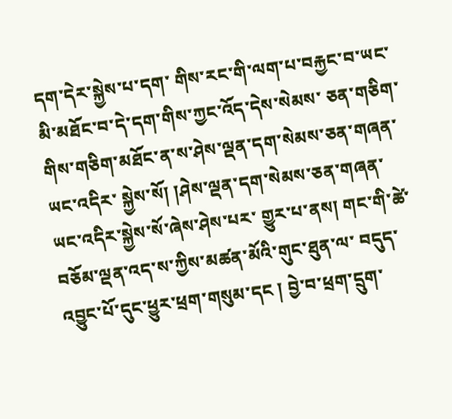དག་དེར་སྐྱེས་པ་དག་ གིས་རང་གི་ལག་པ་བརྐྱང་བ་ཡང་མི་མཐོང་བ་དེ་དག་གིས་ཀྱང་འོད་དེས་སེམས་ ཅན་གཅིག་གིས་གཅིག་མཐོང་ན་ས་ཤེས་ལྡན་དག་སེམས་ཅན་གཞན་ཡང་འདིར་ སྐྱེས་སོ། །ཤེས་ལྡན་དག་སེམས་ཅན་གཞན་ཡང་འདིར་སྐྱེས་སོ་ཞེས་ཤེས་པར་ གྱུར་པ་ནས། གང་གི་ཚེ་བཅོམ་ལྡན་འད་ས་ཀྱིས་མཚན་མོའི་གུང་ཐུན་ལ་ བདུད་འབྱུང་པོ་དུང་ཕྱུར་ཕྲག་གསུམ་དང ། བྱེ་བ་ཕྲག་དྲུག་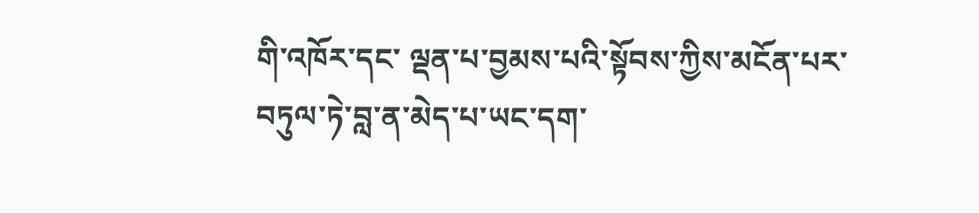གི་འཁོར་དང་ ལྡན་པ་བྱམས་པའི་སྟོབས་ཀྱིས་མངོན་པར་བཏུལ་ཏེ་བླ་ན་མེད་པ་ཡང་དག་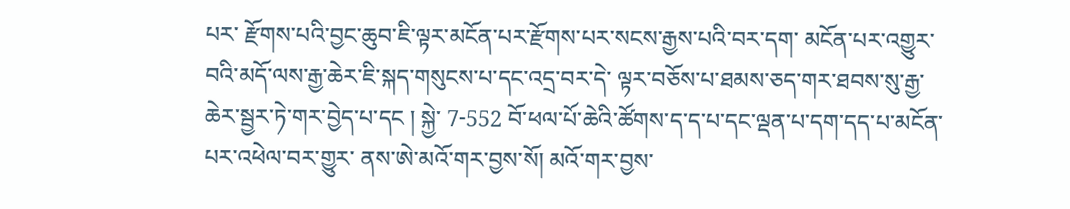པར་ རྫོགས་པའི་བྱང་ཆུབ་ཇི་ལྟར་མངོན་པར་རྫོགས་པར་སངས་རྒྱས་པའི་བར་དག་ མངོན་པར་འགྱུར་བའི་མདོ་ལས་རྒྱ་ཆེར་ཇི་སྐད་གསུངས་པ་དང་འདྲ་བར་དེ་ ལྟར་བཅོས་པ་ཐམས་ཅད་གར་ཐབས་སུ་རྒྱ་ཆེར་སྦྱར་ཏེ་གར་བྱེད་པ་དང ། སྐྱེ་ 7-552 བོ་ཕལ་པོ་ཆེའི་ཚོགས་ད་ད་པ་དང་ལྡན་པ་དག་དད་པ་མངོན་པར་འཕེལ་བར་གྱུར་ ནས་ཨེ་མའོ་གར་བྱས་སོ། མའོ་གར་བྱས་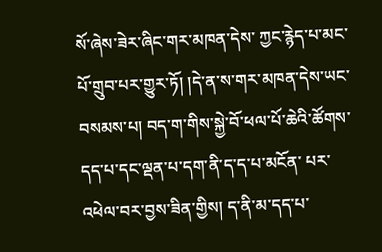སོ་ཞེས་ཟེར་ཞིང་གར་མཁན་དེས་ ཀྱང་རྙེད་པ་མང་པོ་གྲུབ་པར་གྱུར་ཏོ། །དེ་ན་ས་གར་མཁན་དེས་ཡང་བསམས་པ། བད་ག་གིས་སྐྱེ་བོ་ཕལ་པོ་ཆེའི་ཚོགས་དད་པ་དང་ལྡན་པ་དག་ནི་ད་ད་པ་མངོན་ པར་འཕེལ་བར་བྱས་ཟིན་གྱིས། ད་ནི་མ་དད་པ་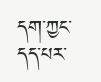དག་ཀྱང་དད་པར་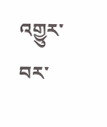འགྱུར་ བར་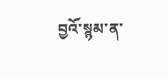བྱའོ་སྙམ་ན་